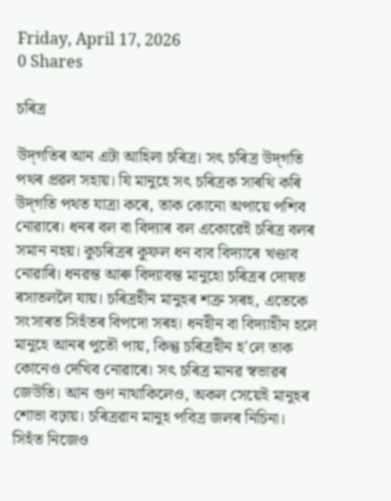Friday, April 17, 2026
0 Shares

চৰিত্ৰ

উদ্‌গতিৰ আন এটা আহিলা চৰিত্ৰ। সৎ চৰিত্ৰ উদ্‌গতি পথৰ প্ৰৱল সহায়। যি মানুহে সৎ চৰিত্ৰক সাৰথি কৰি উদ্‌গতি পথত যাত্ৰা কৰে, তাক কোনো অপায়ে পশিব নোৱাৰে। ধনৰ বল বা বিদ্যাৰ বল একোৱেই চৰিত্ৰ বলৰ সমান নহয়। কুচৰিত্ৰৰ কুফল ধন বাব বিদ্যাৰে খণ্ডাব নোৱাৰি। ধনৱন্ত আৰু বিদ্যাবন্ত মানুহো চৰিত্ৰৰ দোষত ৰসাতললৈ যায়। চৰিত্ৰহীন মানুহৰ শত্ৰু সৰহ, এতেকে সংসাৰত সিহঁতৰ বিপদো সৰহ। ধনহীন বা বিদ্যাহীন হলে মানুহে আনৰ পুতৌ পায়, কিন্তু চৰিত্ৰহীন হ'লে তাক কোনেও দেখিব নোৱাৰে। সৎ চৰিত্ৰ মানৱ স্বভাৱৰ জেউতি। আন গুণ নাথাকিলেও, অকল সেয়েই মানুহৰ শোভা বঢ়ায়। চৰিত্ৰৱান মানুহ পবিত্ৰ জলৰ নিচিনা। সিহঁত নিজেও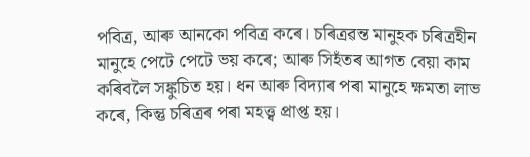পবিত্ৰ, আৰু আনকো পবিত্ৰ কৰে। চৰিত্ৰৱন্ত মানুহক চৰিত্ৰহীন মানুহে পেটে পেটে ভয় কৰে; আৰু সিহঁতৰ আগত বেয়া কাম কৰিবলৈ সঙ্কুচিত হয়। ধন আৰু বিদ্যাৰ পৰা মানুহে ক্ষমতা লাভ কৰে, কিন্তু চৰিত্ৰৰ পৰা মহত্ত্ব প্ৰাপ্ত হয়।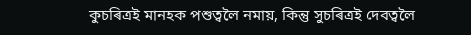কুচৰিত্ৰই মানহক পশুত্বলৈ নমায়, কিন্তু সুচৰিত্ৰই দেবত্বলৈ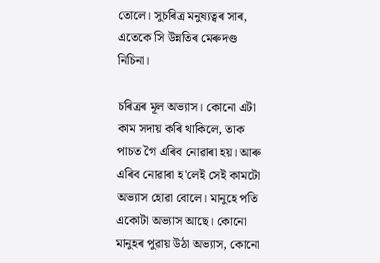তোলে। সুচৰিত্ৰ মনুষ্যত্বৰ সাৰ, এতেকে সি উন্নতিৰ মেৰুদণ্ড নিচিনা।

চৰিত্ৰৰ মূল অভ্যাস। কোনো এটা কাম সদায় কৰি থাকিলে, তাক পাচত গৈ এৰিব নোৱাৰা হয়। আৰু এৰিব নোৱাৰা হ'লেই সেই কামটো অভ্যাস হোৱা বোলে। মানুহে পতি একোটা অভ্যাস আছে। কোনো মানুহৰ পুৱায় উঠা অভ্যাস, কোনো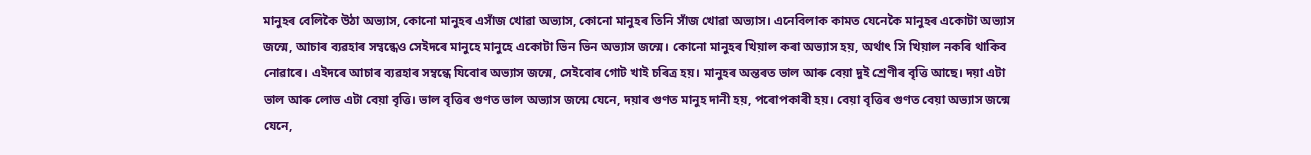মানুহৰ বেলিকৈ উঠা অভ্যাস, কোনো মানুহৰ এসাঁজ খোৱা অভ্যাস, কোনো মানুহৰ তিনি সাঁজ খোৱা অভ্যাস। এনেবিলাক কামত যেনেকৈ মানুহৰ একোটা অভ্যাস জন্মে, আচাৰ ব্যৱহাৰ সম্বন্ধেও সেইদৰে মানুহে মানুহে একোটা ভিন ভিন অভ্যাস জন্মে। কোনো মানুহৰ খিয়াল কৰা অভ্যাস হয়, অৰ্থাৎ সি খিয়াল নকৰি থাকিব নোৱাৰে। এইদৰে আচাৰ ব্যৱহাৰ সম্বন্ধে যিবোৰ অভ্যাস জন্মে, সেইবোৰ গোট খাই চৰিত্ৰ হয়। মানুহৰ অন্তৰত ভাল আৰু বেয়া দুই শ্ৰেণীৰ বৃত্তি আছে। দয়া এটা ভাল আৰু লোভ এটা বেয়া বৃত্তি। ভাল বৃত্তিৰ গুণত ভাল অভ্যাস জন্মে যেনে, দয়াৰ গুণত মানুহ দানী হয়, পৰোপকাৰী হয়। বেয়া বৃত্তিৰ গুণত বেয়া অভ্যাস জন্মে যেনে,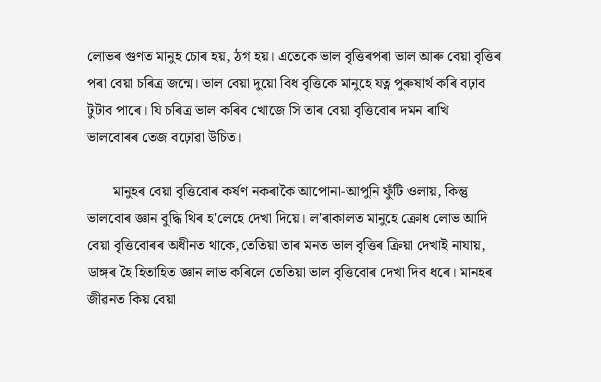লোভৰ গুণত মানুহ চোৰ হয়, ঠগ হয়। এতেকে ভাল বৃত্তিৰপৰা ভাল আৰু বেয়া বৃত্তিৰ পৰা বেয়া চৰিত্ৰ জন্মে। ভাল বেয়া দুয়ো বিধ বৃত্তিকে মানুহে যত্ন পুৰুষাৰ্থ কৰি বঢ়াব টুটাব পাৰে। যি চৰিত্ৰ ভাল কৰিব খোজে সি তাৰ বেয়া বৃত্তিবোৰ দমন ৰাখি ভালবোৰৰ তেজ বঢ়োৱা উচিত।

       মানুহৰ বেয়া বৃত্তিবোৰ কৰ্ষণ নকৰাকৈ আপোনা-আপুনি ফুঁটি ওলায়, কিন্তু ভালবোৰ জ্ঞান বুদ্ধি থিৰ হ'লেহে দেখা দিয়ে। ল'ৰাকালত মানুহে ক্ৰোধ লোভ আদি বেয়া বৃত্তিবোৰৰ অধীনত থাকে,তেতিয়া তাৰ মনত ভাল বৃত্তিৰ ক্ৰিয়া দেখাই নাযায়, ডাঙ্গৰ হৈ হিতাহিত জ্ঞান লাভ কৰিলে তেতিয়া ভাল বৃত্তিবোৰ দেখা দিব ধৰে। মানহৰ জীৱনত কিয় বেয়া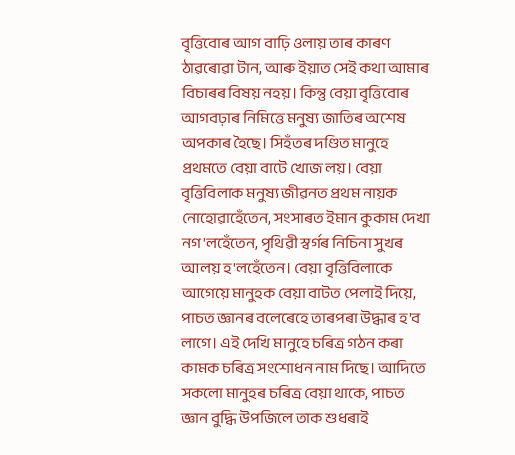বৃত্তিবোৰ আগ বাঢ়ি ওলায় তাৰ কাৰণ ঠাৱৰোৱা টান, আৰু ইয়াত সেই কথা আমাৰ বিচাৰৰ বিষয় নহয়। কিন্তু বেয়া বৃত্তিবোৰ আগবঢ়াৰ নিমিত্তে মনুষ্য জাতিৰ অশেষ অপকাৰ হৈছে। সিহঁতৰ দণ্ডিত মানুহে প্ৰথমতে বেয়া বাটে খোজ লয়। বেয়া বৃত্তিবিলাক মনুষ্য জীৱনত প্ৰথম নায়ক নোহোৱাহেঁতেন, সংসাৰত ইমান কুকাম দেখা নগ'লহেঁতেন, পৃথিৱী স্বৰ্গৰ নিচিনা সুখৰ আলয় হ'লহেঁতেন। বেয়া বৃত্তিবিলাকে আগেয়ে মানুহক বেয়া বাটত পেলাই দিয়ে, পাচত জ্ঞানৰ বলেৰেহে তাৰপৰা উদ্ধাৰ হ'ব লাগে। এই দেখি মানুহে চৰিত্ৰ গঠন কৰা কামক চৰিত্ৰ সংশোধন নাম দিছে। আদিতে সকলো মানুহৰ চৰিত্ৰ বেয়া থাকে, পাচত জ্ঞান বুদ্ধি উপজিলে তাক শুধৰাই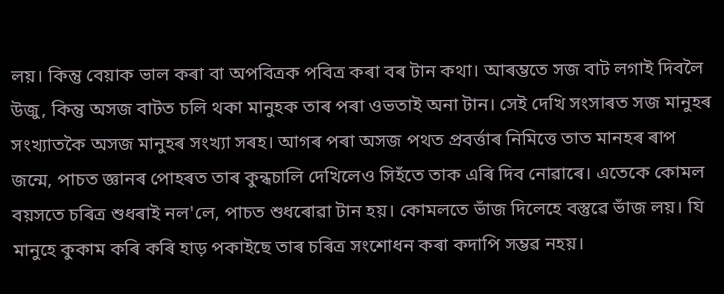লয়। কিন্তু বেয়াক ভাল কৰা বা অপবিত্ৰক পবিত্ৰ কৰা বৰ টান কথা। আৰম্ভতে সজ বাট লগাই দিবলৈ উজু, কিন্তু অসজ বাটত চলি থকা মানুহক তাৰ পৰা ওভতাই অনা টান। সেই দেখি সংসাৰত সজ মানুহৰ সংখ্যাতকৈ অসজ মানুহৰ সংখ্যা সৰহ। আগৰ পৰা অসজ পথত প্ৰবৰ্ত্তাৰ নিমিত্তে তাত মানহৰ ৰাপ জন্মে, পাচত জ্ঞানৰ পোহৰত তাৰ কুন্ধচালি দেখিলেও সিহঁতে তাক এৰি দিব নোৱাৰে। এতেকে কোমল বয়সতে চৰিত্ৰ শুধৰাই নল'লে, পাচত শুধৰোৱা টান হয়। কোমলতে ভাঁজ দিলেহে বস্তুৱে ভাঁজ লয়। যি মানুহে কুকাম কৰি কৰি হাড় পকাইছে তাৰ চৰিত্ৰ সংশোধন কৰা কদাপি সম্ভৱ নহয়।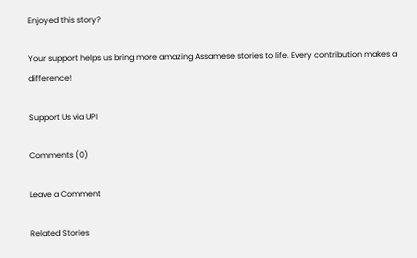Enjoyed this story?

Your support helps us bring more amazing Assamese stories to life. Every contribution makes a difference!

Support Us via UPI

Comments (0)

Leave a Comment

Related Stories